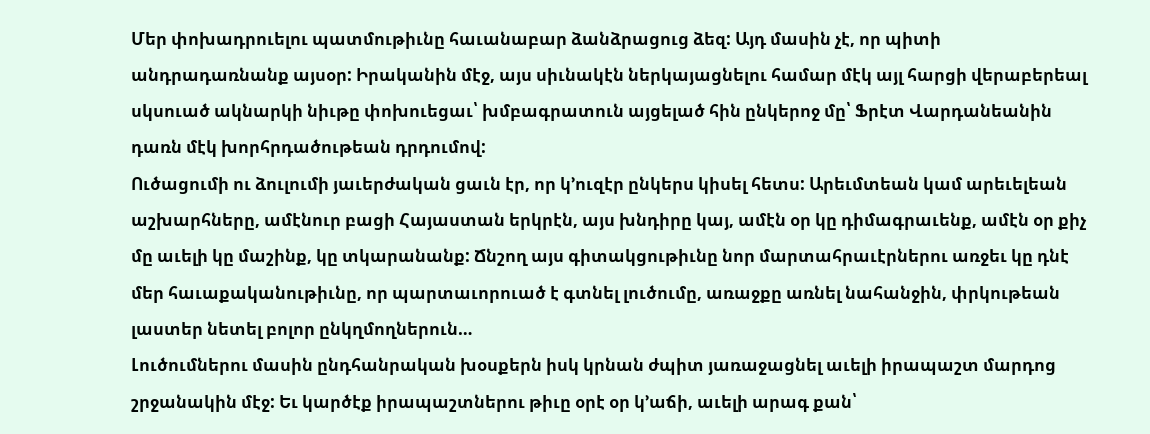Մեր փոխադրուելու պատմութիւնը հաւանաբար ձանձրացուց ձեզ: Այդ մասին չէ, որ պիտի անդրադառնանք այսօր: Իրականին մէջ, այս սիւնակէն ներկայացնելու համար մէկ այլ հարցի վերաբերեալ սկսուած ակնարկի նիւթը փոխուեցաւ՝ խմբագրատուն այցելած հին ընկերոջ մը՝ Ֆրէտ Վարդանեանին դառն մէկ խորհրդածութեան դրդումով:
Ուծացումի ու ձուլումի յաւերժական ցաւն էր, որ կ’ուզէր ընկերս կիսել հետս: Արեւմտեան կամ արեւելեան աշխարհները, ամէնուր բացի Հայաստան երկրէն, այս խնդիրը կայ, ամէն օր կը դիմագրաւենք, ամէն օր քիչ մը աւելի կը մաշինք, կը տկարանանք: Ճնշող այս գիտակցութիւնը նոր մարտահրաւէրներու առջեւ կը դնէ մեր հաւաքականութիւնը, որ պարտաւորուած է գտնել լուծումը, առաջքը առնել նահանջին, փրկութեան լաստեր նետել բոլոր ընկղմողներուն…
Լուծումներու մասին ընդհանրական խօսքերն իսկ կրնան ժպիտ յառաջացնել աւելի իրապաշտ մարդոց շրջանակին մէջ: Եւ կարծէք իրապաշտներու թիւը օրէ օր կ’աճի, աւելի արագ քան՝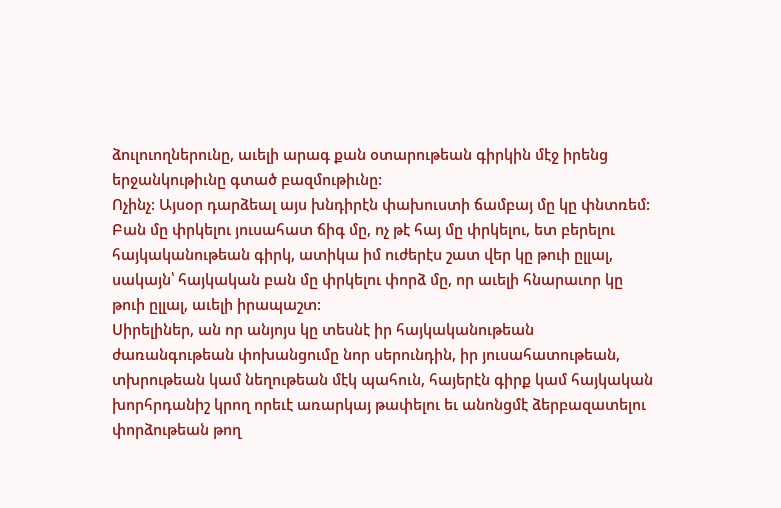ձուլուողներունը, աւելի արագ քան օտարութեան գիրկին մէջ իրենց երջանկութիւնը գտած բազմութիւնը:
Ոչինչ: Այսօր դարձեալ այս խնդիրէն փախուստի ճամբայ մը կը փնտռեմ: Բան մը փրկելու յուսահատ ճիգ մը, ոչ թէ հայ մը փրկելու, ետ բերելու հայկականութեան գիրկ, ատիկա իմ ուժերէս շատ վեր կը թուի ըլլալ, սակայն՝ հայկական բան մը փրկելու փորձ մը, որ աւելի հնարաւոր կը թուի ըլլալ, աւելի իրապաշտ:
Սիրելիներ, ան որ անյոյս կը տեսնէ իր հայկականութեան ժառանգութեան փոխանցումը նոր սերունդին, իր յուսահատութեան, տխրութեան կամ նեղութեան մէկ պահուն, հայերէն գիրք կամ հայկական խորհրդանիշ կրող որեւէ առարկայ թափելու եւ անոնցմէ ձերբազատելու փորձութեան թող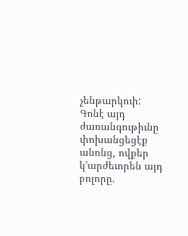չենթարկուի: Գոնէ այդ ժառանգութիւնը փոխանցեցէք անոնց, ովքեր կ’արժեւորեն այդ բոլորը.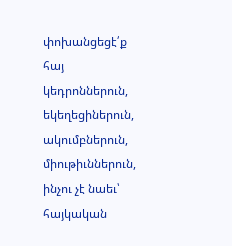փոխանցեցէ՛ք հայ կեդրոններուն, եկեղեցիներուն, ակումբներուն, միութիւններուն, ինչու չէ նաեւ՝ հայկական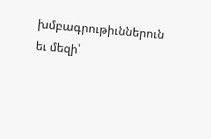խմբագրութիւններուն եւ մեզի՝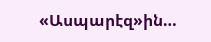«Ասպարէզ»ին…